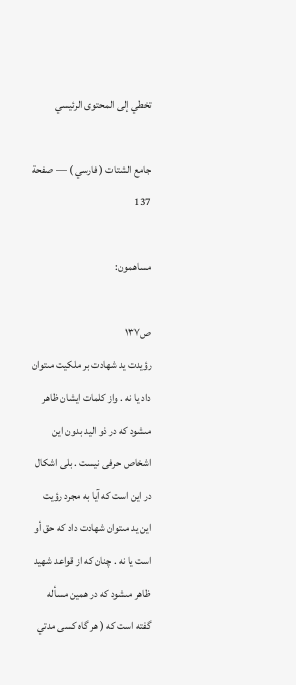تخطي إلى المحتوى الرئيسي

جامع الشتات ( فارسي ) — صفحة 137

مساهمون:

ص١٣٧
رؤيدت يد شهادت بر ملكيت مىتوان داد يا نه . واز كلمات ايشان ظاهر مىشود كه در ذو اليد بدون اين اشخاص حرفى نيست . بلى اشكال در اين است كه آيا به مجرد رؤيت اين يد مىتوان شهادت داد كه حق أو است يا نه . چنان كه از قواعد شهيد ظاهر مىشود كه در همين مسأله گفته است كه ( هر گاه كسى مدتي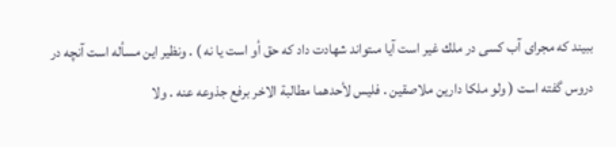ببيند كه مجراى آب كسى در ملك غير است آيا مىتواند شهادت داد كه حق أو است يا نه ) . ونظير اين مسأله است آنچه در دروس گفته است ( ولو ملكا دارين ملاصقين . فليس لأحدهما مطالبة الاخر برفع جذوعه عنه . ولا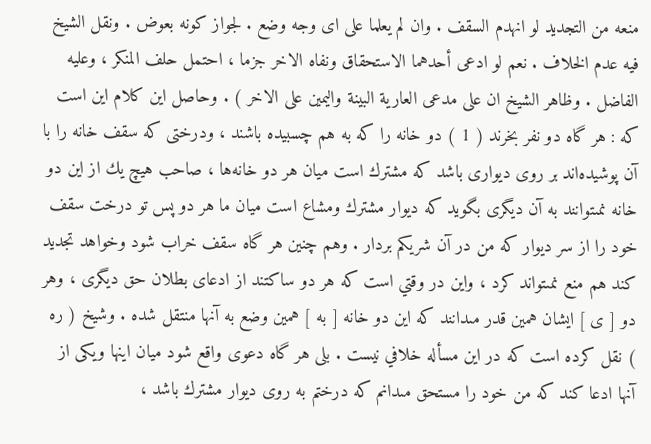منعه من التجديد لو انهدم السقف . وان لم يعلما على اى وجه وضع . لجواز كونه بعوض . ونقل الشيخ فيه عدم الخلاف . نعم لو ادعى أحدهما الاستحقاق ونفاه الاخر جزما ، احتمل حلف المنكر ، وعليه الفاضل . وظاهر الشيخ ان على مدعى العارية البينة واليمين على الاخر ) . وحاصل اين كلام اين است كه : هر گاه دو نفر بخرند ( 1 ) دو خانه را كه به هم چسبيده باشند ، ودرختى كه سقف خانه را با آن پوشيده‌اند بر روى ديوارى باشد كه مشترك است ميان هر دو خانه‌ها ، صاحب هيچ يك از اين دو خانه نمىتوانند به آن ديگرى بگويد كه ديوار مشترك ومشاع است ميان ما هر دو پس تو درخت سقف خود را از سر ديوار كه من در آن شريكم بردار . وهم چنين هر گاه سقف خراب شود وخواهد تجديد كند هم منع نمىتواند كرد ، واين در وقتي است كه هر دو ساكتند از ادعاى بطلان حق ديگرى ، وهر دو [ ى ] ايشان همين قدر مىدانند كه اين دو خانه [ به ] همين وضع به آنها منتقل شده . وشيخ ( ره ) نقل كرده است كه در اين مسأله خلافي نيست . بلى هر گاه دعوى واقع شود ميان اينها ويكى از آنها ادعا كند كه من خود را مستحق مىدانم كه درختم به روى ديوار مشترك باشد ،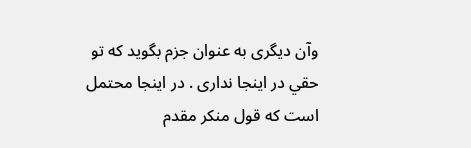وآن ديگرى به عنوان جزم بگويد كه تو حقي در اينجا ندارى . در اينجا محتمل است كه قول منكر مقدم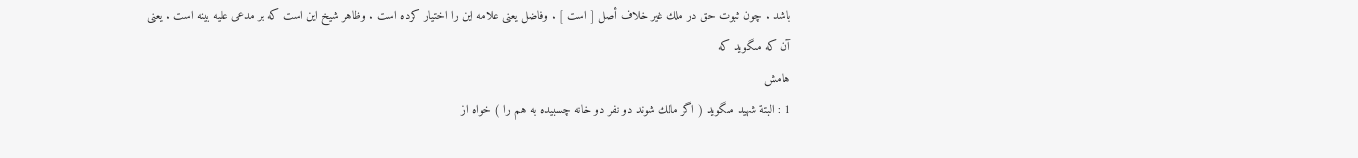باشد . چون ثبوت حق در ملك غير خلاف أصل [ است ] . وفاضل يعنى علامه اين را اختيار كرده است . وظاهر شيخ اين است كه بر مدعى عليه بينه است . يعنى آن كه مىگويد كه
هامش
1 : البتة شهيد مىگويد ( اگر مالك شوند دو نفر دو خانه چسبيده به هم را ) خواه از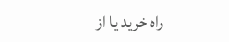راه خريد يا از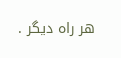هر راه ديگر .